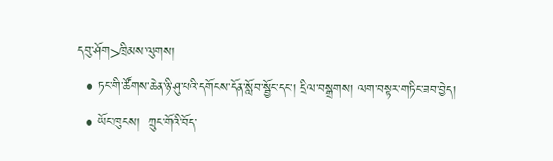དབུ་ཤོག>ཁྲིམས་ལུགས།
  • ཏང་གི་ཚོགས་ཆེན་ཉི་ཤུ་པའི་དགོངས་དོན་སློབ་སྦྱོང་དང་། དྲིལ་བསྒྲགས། ལག་བསྟར་གཏིང་ཟབ་བྱེད།
  • ཡོང་ཁུངས།  ཀྲུང་གོའི་བོད་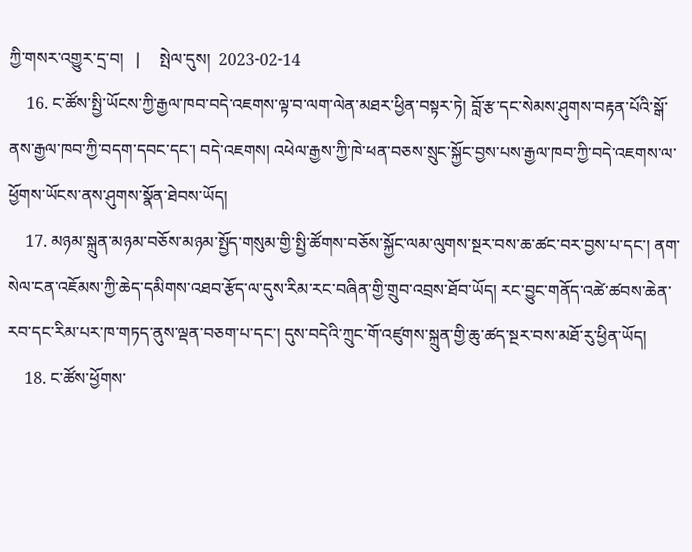ཀྱི་གསར་འགྱུར་དྲ་བ།   |     སྤེལ་དུས།  2023-02-14
    16. ང་ཚོས་སྤྱི་ཡོངས་ཀྱི་རྒྱལ་ཁབ་བདེ་འཇགས་ལྟ་བ་ལག་ལེན་མཐར་ཕྱིན་བསྟར་ཏེ། བློ་རྩ་དང་སེམས་ཤུགས་བརྟན་པོའི་སྒོ་ནས་རྒྱལ་ཁབ་ཀྱི་བདག་དབང་དང་། བདེ་འཇགས། འཕེལ་རྒྱས་ཀྱི་ཁེ་ཕན་བཅས་སྲུང་སྐྱོང་བྱས་པས་རྒྱལ་ཁབ་ཀྱི་བདེ་འཇགས་ལ་ཕྱོགས་ཡོངས་ནས་ཤུགས་སྣོན་ཐེབས་ཡོད།
    17. མཉམ་སྐྲུན་མཉམ་བཅོས་མཉམ་སྤྱོད་གསུམ་གྱི་སྤྱི་ཚོགས་བཅོས་སྐྱོང་ལམ་ལུགས་སྔར་བས་ཆ་ཚང་བར་བྱས་པ་དང་། ནག་སེལ་ངན་འཇོམས་ཀྱི་ཆེད་དམིགས་འཐབ་རྩོད་ལ་དུས་རིམ་རང་བཞིན་གྱི་གྲུབ་འབྲས་ཐོབ་ཡོད། རང་བྱུང་གནོད་འཚེ་ཚབས་ཆེན་རབ་དང་རིམ་པར་ཁ་གཏད་ནུས་ལྡན་བཅག་པ་དང་། དུས་བདེའི་ཀྲུང་གོ་འཛུགས་སྐྲུན་གྱི་ཆུ་ཚད་སྔར་བས་མཐོ་རུ་ཕྱིན་ཡོད།
    18. ང་ཚོས་ཕྱོགས་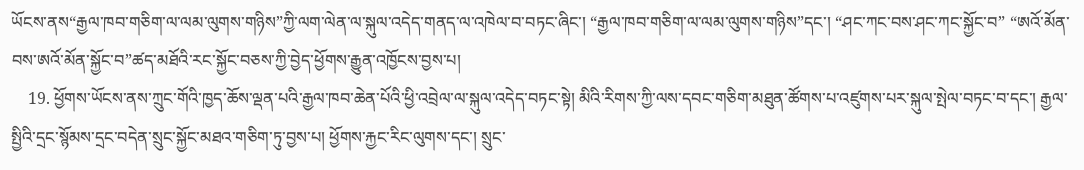ཡོངས་ནས“རྒྱལ་ཁབ་གཅིག་ལ་ལམ་ལུགས་གཉིས”ཀྱི་ལག་ལེན་ལ་སྐུལ་འདེད་གནད་ལ་འཁེལ་བ་བཏང་ཞིང་། “རྒྱལ་ཁབ་གཅིག་ལ་ལམ་ལུགས་གཉིས”དང་། “ཤང་ཀང་བས་ཤང་ཀང་སྐྱོང་བ” “ཨའོ་མོན་བས་ཨའོ་མོན་སྐྱོང་བ”ཚད་མཐོའི་རང་སྐྱོང་བཅས་ཀྱི་བྱེད་ཕྱོགས་རྒྱུན་འཁྱོངས་བྱས་པ།
    19. ཕྱོགས་ཡོངས་ནས་ཀྲུང་གོའི་ཁྱད་ཆོས་ལྡན་པའི་རྒྱལ་ཁབ་ཆེན་པོའི་ཕྱི་འབྲེལ་ལ་སྐུལ་འདེད་བཏང་སྟེ། མིའི་རིགས་ཀྱི་ལས་དབང་གཅིག་མཐུན་ཚོགས་པ་འཛུགས་པར་སྐུལ་སྤེལ་བཏང་བ་དང་། རྒྱལ་སྤྱིའི་དྲང་སྙོམས་དྲང་བདེན་སྲུང་སྐྱོང་མཐའ་གཅིག་ཏུ་བྱས་པ། ཕྱོགས་རྐྱང་རིང་ལུགས་དང་། སྲུང་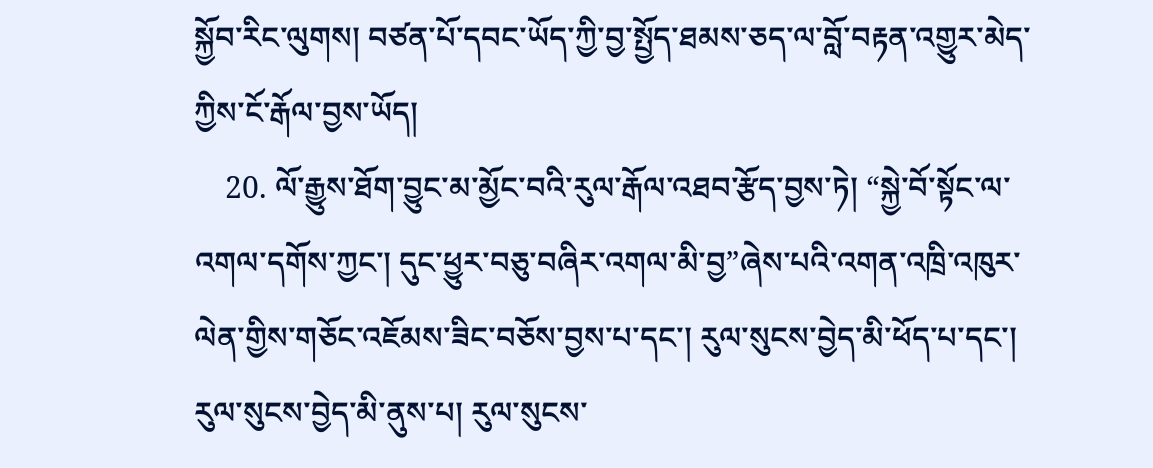སྐྱོབ་རིང་ལུགས། བཙན་པོ་དབང་ཡོད་ཀྱི་བྱ་སྤྱོད་ཐམས་ཅད་ལ་བློ་བརྟན་འགྱུར་མེད་ཀྱིས་ངོ་རྒོལ་བྱས་ཡོད།
    20. ལོ་རྒྱུས་ཐོག་བྱུང་མ་མྱོང་བའི་རུལ་རྒོལ་འཐབ་རྩོད་བྱས་ཏེ། “སྐྱེ་བོ་སྟོང་ལ་འགལ་དགོས་ཀྱང་། དུང་ཕྱུར་བཅུ་བཞིར་འགལ་མི་བྱ”ཞེས་པའི་འགན་འཁྲི་འཁུར་ལེན་གྱིས་གཅོང་འཇོམས་ཟིང་བཅོས་བྱས་པ་དང་། རུལ་སུངས་བྱེད་མི་ཕོད་པ་དང་། རུལ་སུངས་བྱེད་མི་ནུས་པ། རུལ་སུངས་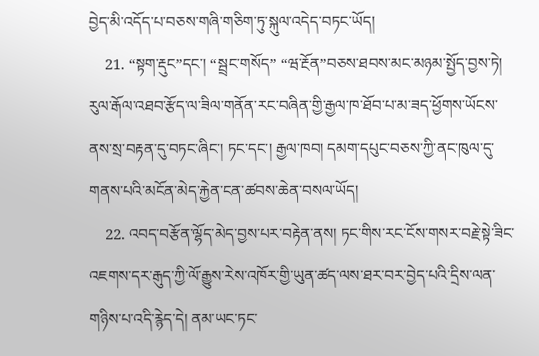བྱེད་མི་འདོད་པ་བཅས་གཞི་གཅིག་ཏུ་སྐུལ་འདེད་བཏང་ཡོད།
    21. “སྟག་རྡུང”དང་། “སྦྲང་གསོད” “ཝ་རྔོན”བཅས་ཐབས་མང་མཉམ་སྤྱོད་བྱས་ཏེ། རུལ་རྒོལ་འཐབ་རྩོད་ལ་ཟིལ་གནོན་རང་བཞིན་གྱི་རྒྱལ་ཁ་ཐོབ་པ་མ་ཟད་ཕྱོགས་ཡོངས་ནས་སྲ་བརྟན་དུ་བཏང་ཞིང་། ཏང་དང་། རྒྱལ་ཁབ། དམག་དཔུང་བཅས་ཀྱི་ནང་ཁུལ་དུ་གནས་པའི་མངོན་མེད་རྐྱེན་ངན་ཚབས་ཆེན་བསལ་ཡོད།
    22. འབད་བརྩོན་ལྷོད་མེད་བྱས་པར་བརྟེན་ནས། ཏང་གིས་རང་ངོས་གསར་བརྗེ་སྟེ་ཟིང་འཇགས་དར་རྒུད་ཀྱི་ལོ་རྒྱུས་རེས་འཁོར་གྱི་ཡུན་ཚད་ལས་ཐར་བར་བྱེད་པའི་དྲིས་ལན་གཉིས་པ་འདི་རྙེད་དེ། ནམ་ཡང་ཏང་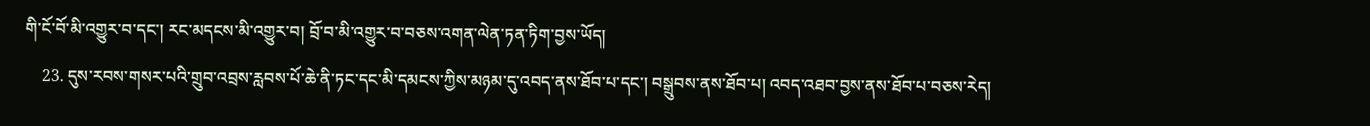གི་ངོ་བོ་མི་འགྱུར་བ་དང་། རང་མདངས་མི་འགྱུར་བ། བྲོ་བ་མི་འགྱུར་བ་བཅས་འགན་ལེན་ཏན་ཏིག་བྱས་ཡོད།
    23. དུས་རབས་གསར་པའི་གྲུབ་འབྲས་རླབས་པོ་ཆེ་ནི་ཏང་དང་མི་དམངས་ཀྱིས་མཉམ་དུ་འབད་ནས་ཐོབ་པ་དང་། བསྒྲུབས་ནས་ཐོབ་པ། འབད་འཐབ་བྱས་ནས་ཐོབ་པ་བཅས་རེད།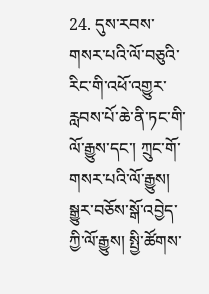24. དུས་རབས་གསར་པའི་ལོ་བཅུའི་རིང་གི་འཕོ་འགྱུར་རླབས་པོ་ཆེ་ནི་ཏང་གི་ལོ་རྒྱུས་དང་། ཀྲུང་གོ་གསར་པའི་ལོ་རྒྱུས། སྒྱུར་བཅོས་སྒོ་འབྱེད་ཀྱི་ལོ་རྒྱུས། སྤྱི་ཚོགས་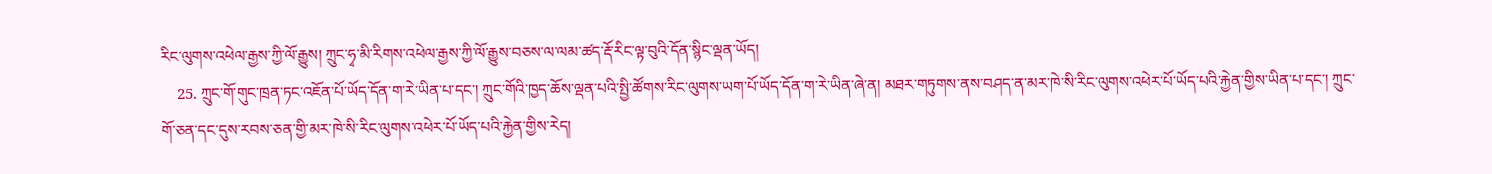རིང་ལུགས་འཕེལ་རྒྱས་ཀྱི་ལོ་རྒྱུས། ཀྲུང་ཧྭ་མི་རིགས་འཕེལ་རྒྱས་ཀྱི་ལོ་རྒྱུས་བཅས་ལ་ལམ་ཚད་རྡོ་རིང་ལྟ་བུའི་དོན་སྙིང་ལྡན་ཡོད།
    25. ཀྲུང་གོ་གུང་ཁྲན་ཏང་འཇོན་པོ་ཡོད་དོན་ག་རེ་ཡིན་པ་དང་། ཀྲུང་གོའི་ཁྱད་ཆོས་ལྡན་པའི་སྤྱི་ཚོགས་རིང་ལུགས་ཡག་པོ་ཡོད་དོན་ག་རེ་ཡིན་ཞེ་ན། མཐར་གཏུགས་ནས་བཤད་ན་མར་ཁེ་སི་རིང་ལུགས་འཕེར་པོ་ཡོད་པའི་རྐྱེན་གྱིས་ཡིན་པ་དང་། ཀྲུང་གོ་ཅན་དང་དུས་རབས་ཅན་གྱི་མར་ཁེ་སི་རིང་ལུགས་འཕེར་པོ་ཡོད་པའི་རྐྱེན་གྱིས་རེད།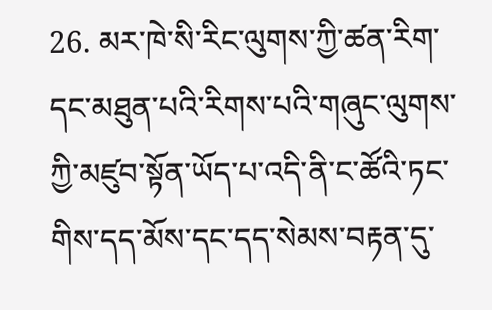26. མར་ཁེ་སི་རིང་ལུགས་ཀྱི་ཚན་རིག་དང་མཐུན་པའི་རིགས་པའི་གཞུང་ལུགས་ཀྱི་མཛུབ་སྟོན་ཡོད་པ་འདི་ནི་ང་ཚོའི་ཏང་གིས་དད་མོས་དང་དད་སེམས་བརྟན་དུ་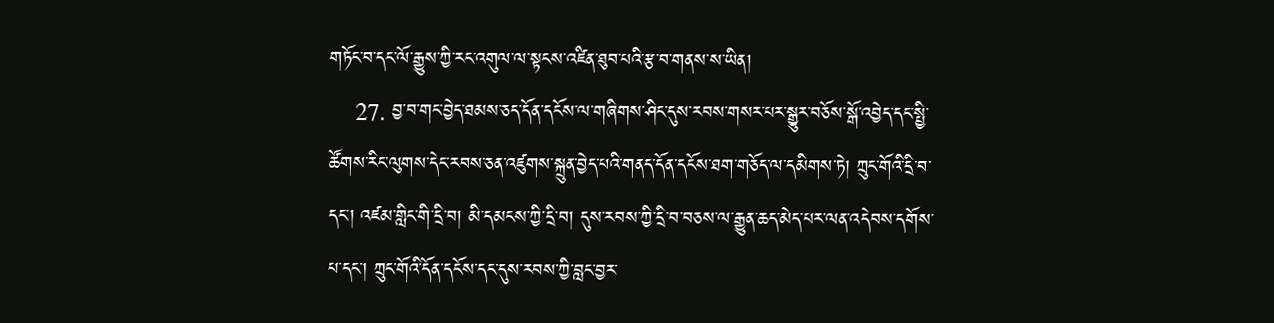གཏོང་བ་དང་ལོ་རྒྱུས་ཀྱི་རང་འགུལ་ལ་སྟངས་འཛིན་ཐུབ་པའི་རྩ་བ་གནས་ས་ཡིན།
    27. བྱ་བ་གང་བྱེད་ཐམས་ཅད་དོན་དངོས་ལ་གཞིགས་ཤིང་དུས་རབས་གསར་པར་སྒྱུར་བཅོས་སྒོ་འབྱེད་དང་སྤྱི་ཚོགས་རིང་ལུགས་དེང་རབས་ཅན་འཛུགས་སྐྲུན་བྱེད་པའི་གནད་དོན་དངོས་ཐག་གཅོད་ལ་དམིགས་ཏེ། ཀྲུང་གོའི་དྲི་བ་དང་། འཛམ་གླིང་གི་དྲི་བ། མི་དམངས་ཀྱི་དྲི་བ། དུས་རབས་ཀྱི་དྲི་བ་བཅས་ལ་རྒྱུན་ཆད་མེད་པར་ལན་འདེབས་དགོས་པ་དང་། ཀྲུང་གོའི་དོན་དངོས་དང་དུས་རབས་ཀྱི་བླང་བྱར་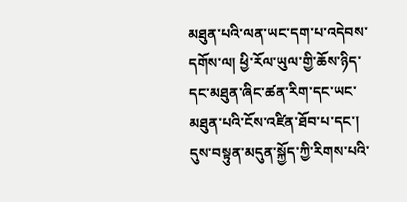མཐུན་པའི་ལན་ཡང་དག་པ་འདེབས་དགོས་ལ། ཕྱི་རོལ་ཡུལ་གྱི་ཆོས་ཉིད་དང་མཐུན་ཞིང་ཚན་རིག་དང་ཡང་མཐུན་པའི་ངོས་འཛིན་ཐོབ་པ་དང་། དུས་བསྟུན་མདུན་སྐྱོད་ཀྱི་རིགས་པའི་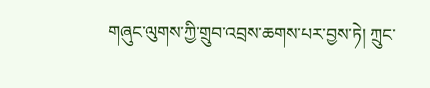གཞུང་ལུགས་ཀྱི་གྲུབ་འབྲས་ཆགས་པར་བྱས་ཏེ། ཀྲུང་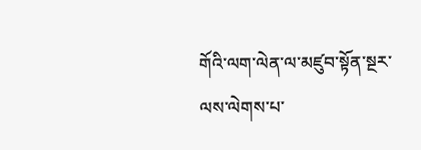གོའི་ལག་ལེན་ལ་མཛུབ་སྟོན་སྔར་ལས་ལེགས་པ་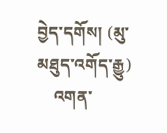བྱེད་དགོས། (མུ་མཐུད་འགོད་རྒྱུ)
    འགན་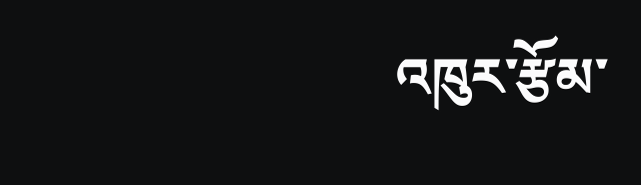འཁུར་རྩོམ་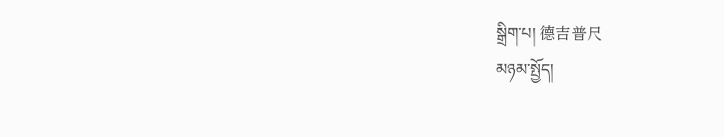སྒྲིག་པ། 德吉普尺
མཉམ་སྤྱོད།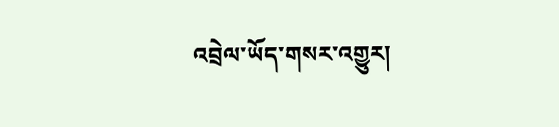འབྲེལ་ཡོད་གསར་འགྱུར།